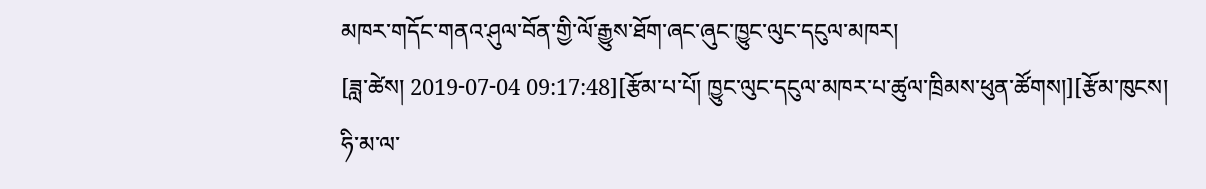མཁར་གདོང་གནའ་ཤུལ་བོན་གྱི་ལོ་རྒྱུས་ཐོག་ཞང་ཞུང་ཁྱུང་ལུང་དངུལ་མཁར།
[ཟླ་ཚེས། 2019-07-04 09:17:48][རྩོམ་པ་པོ། ཁྱུང་ལུང་དངུལ་མཁར་པ་ཚུལ་ཁྲིམས་ཕུན་ཚོགས།][རྩོམ་ཁུངས། ཧི་མ་ལ་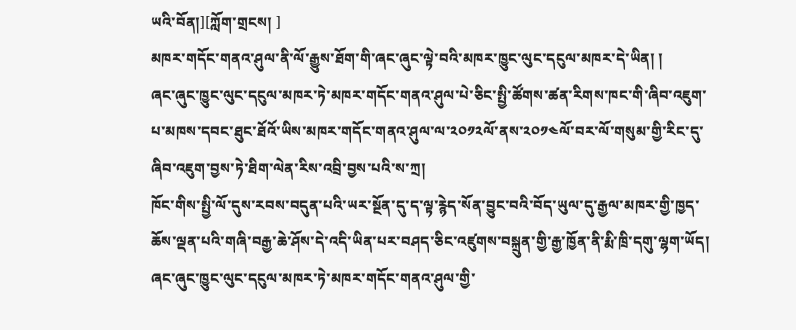ཡའི་བོན།][ཀློག་གྲངས། ]
མཁར་གདོང་གནའ་ཤུལ་ནི་ལོ་རྒྱུས་ཐོག་གི་ཞང་ཞུང་ལྟེ་བའི་མཁར་ཁྱུང་ལུང་དངུལ་མཁར་དེ་ཡིན། །
ཞང་ཞུང་ཁྱུང་ལུང་དངུལ་མཁར་ཏེ་མཁར་གདོང་གནའ་ཤུལ་པེ་ཅིང་སྤྱི་ཚོགས་ཚན་རིགས་ཁང་གི་ཞིབ་འཇུག་པ་མཁས་དབང་ཐུང་ཐོའོ་ཡིས་མཁར་གདོང་གནའ་ཤུལ་ལ་༢༠༡༢ལོ་ནས་༢༠༡༤ལོ་བར་ལོ་གསུམ་གྱི་རིང་དུ་ཞིབ་འཇུག་བྱས་ཏེ་ཐིག་ལེན་རིས་འབྲི་བྱས་པའི་ས་ཀྲ།
ཁོང་གིས་སྤྱི་ལོ་དུས་རབས་བདུན་པའི་ཡར་སྔོན་དུ་ད་ལྟ་རྙེད་སོན་བྱུང་བའི་བོད་ཡུལ་དུ་རྒྱལ་མཁར་གྱི་ཁྱད་ཆོས་ལྡན་པའི་གཞི་བརྒྱ་ཆེ་ཤོས་དེ་འདི་ཡིན་པར་བཤད་ཅིང་འཛུགས་བསྐྲུན་གྱི་རྒྱ་ཁྱོན་ནི་རྨི་ཁྲི་དགུ་ལྷག་ཡོད།
ཞང་ཞུང་ཁྱུང་ལུང་དངུལ་མཁར་ཏེ་མཁར་གདོང་གནའ་ཤུལ་གྱི་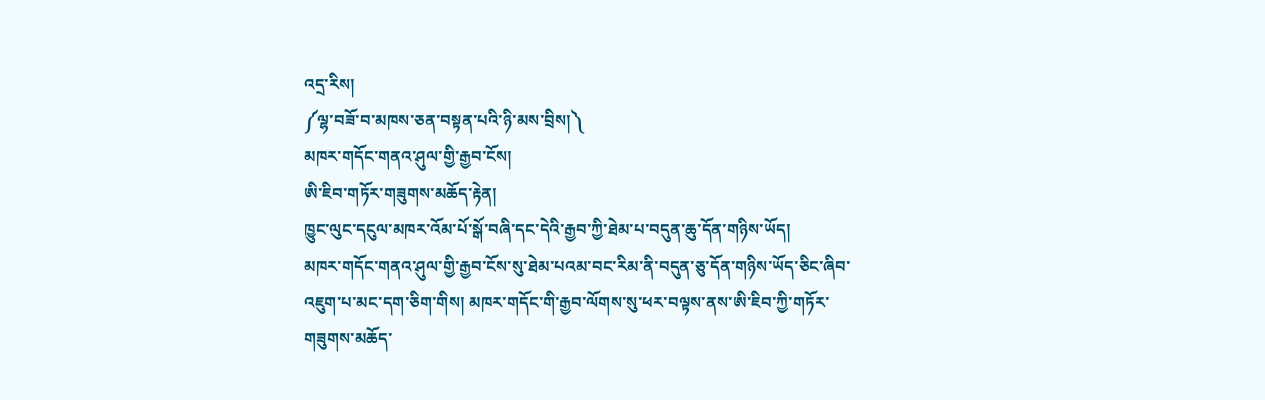འདྲ་རིས།
༼ལྷ་བཟོ་བ་མཁས་ཅན་བསྟན་པའི་ཉི་མས་བྲིས།༽
མཁར་གདོང་གནའ་ཤུལ་གྱི་རྒྱབ་ངོས།
ཨི་ཇིབ་གཏོར་གཟུགས་མཆོད་རྟེན།
ཁྱུང་ལུང་དངུལ་མཁར་འོམ་པོ་སྒོ་བཞི་དང་དེའི་རྒྱབ་ཀྱི་ཐེམ་པ་བདུན་ཆུ་དོན་གཉིས་ཡོད།
མཁར་གདོང་གནའ་ཤུལ་གྱི་རྒྱབ་ངོས་སུ་ཐེམ་པའམ་བང་རིམ་ནི་བདུན་ཅུ་དོན་གཉིས་ཡོད་ཅིང་ཞིབ་འཇུག་པ་མང་དག་ཅིག་གིས། མཁར་གདོང་གི་རྒྱབ་ལོགས་སུ་ཕར་བལྟས་ནས་ཨི་ཇིབ་ཀྱི་གཏོར་གཟུགས་མཆོད་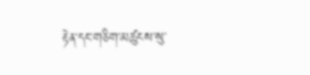རྟེན་དང་གཅིག་མཚུངས་སུ་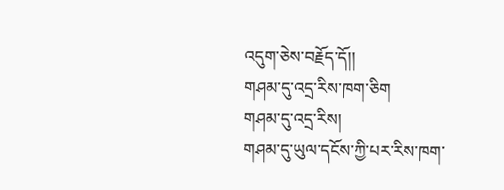འདུག་ཅེས་བརྗོད་དོ།།
གཤམ་དུ་འདྲ་རིས་ཁག་ཅིག
གཤམ་དུ་འདྲ་རིས།
གཤམ་དུ་ཡུལ་དངོས་ཀྱི་པར་རིས་ཁག་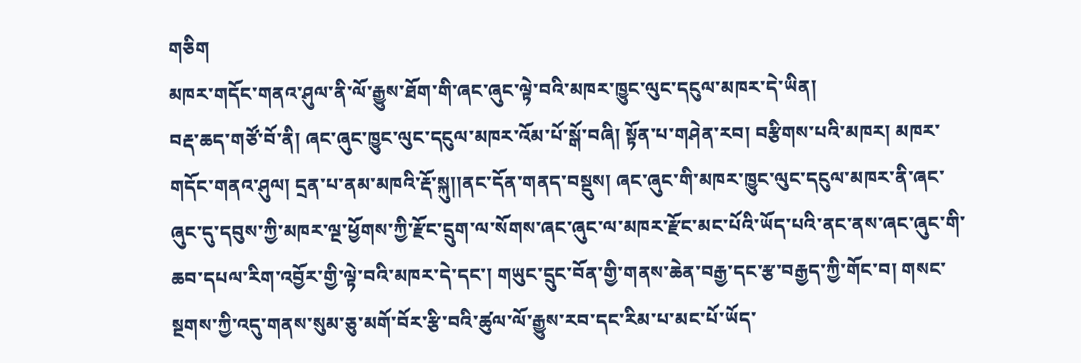གཅིག
མཁར་གདོང་གནའ་ཤུལ་ནི་ལོ་རྒྱུས་ཐོག་གི་ཞང་ཞུང་ལྟེ་བའི་མཁར་ཁྱུང་ལུང་དངུལ་མཁར་དེ་ཡིན།
བརྡ་ཆད་གཙོ་བོ་ནི། ཞང་ཞུང་ཁྱུང་ལུང་དངུལ་མཁར་འོམ་པོ་སྒོ་བཞི། སྟོན་པ་གཤེན་རབ། བརྩིགས་པའི་མཁར། མཁར་གདོང་གནའ་ཤུལ། དྲན་པ་ནམ་མཁའི་རྡོ་སྐུ།།ནང་དོན་གནད་བསྡུས། ཞང་ཞུང་གི་མཁར་ཁྱུང་ལུང་དངུལ་མཁར་ནི་ཞང་ཞུང་དུ་དབུས་ཀྱི་མཁར་ལྔ་ཕྱོགས་ཀྱི་རྫོང་དྲུག་ལ་སོགས་ཞང་ཞུང་ལ་མཁར་རྫོང་མང་པོའི་ཡོད་པའི་ནང་ནས་ཞང་ཞུང་གི་ཆབ་དཔལ་རིག་འབྱོར་གྱི་ལྟེ་བའི་མཁར་དེ་དང་། གཡུང་དྲུང་བོན་གྱི་གནས་ཆེན་བརྒྱ་དང་རྩ་བརྒྱད་ཀྱི་གོང་བ། གསང་སྔགས་ཀྱི་འདུ་གནས་སུམ་ཅུ་མགོ་བོར་རྩི་བའི་ཚུལ་ལོ་རྒྱུས་རབ་དང་རིམ་པ་མང་པོ་ཡོད་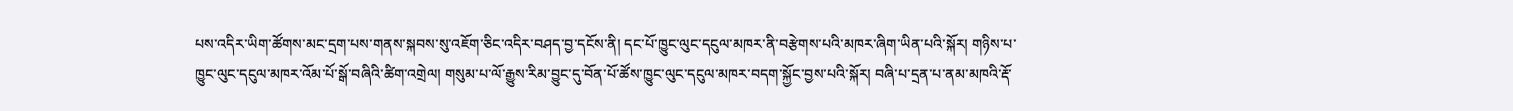པས་འདིར་ཡིག་ཚོགས་མང་དྲག་པས་གནས་སྐབས་སུ་འཇོག་ཅིང་འདིར་བཤད་བྱ་དངོས་ནི། དང་པོ་ཁྱུང་ལུང་དངུལ་མཁར་ནི་བརྩེགས་པའི་མཁར་ཞིག་ཡིན་པའི་སྐོར། གཉིས་པ་ཁྱུང་ལུང་དངུལ་མཁར་འོམ་པོ་སྒོ་བཞིའི་ཚིག་འགྲེལ། གསུམ་པ་ལོ་རྒྱུས་རིམ་བྱུང་དུ་བོན་པོ་ཚོས་ཁྱུང་ལུང་དངུལ་མཁར་བདག་སྐྱོང་བྱས་པའི་སྐོར། བཞི་པ་དྲན་པ་ནམ་མཁའི་རྡོ་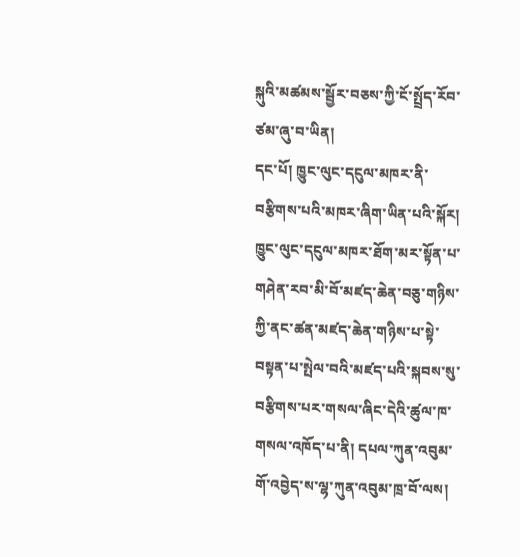སྐུའི་མཚམས་སྦྱོར་བཅས་ཀྱི་ངོ་སྤྲོད་རོབ་ཙམ་ཞུ་བ་ཡིན།
དང་པོ། ཁྱུང་ལུང་དངུལ་མཁར་ནི་བརྩིགས་པའི་མཁར་ཞིག་ཡིན་པའི་སྐོར།
ཁྱུང་ལུང་དངུལ་མཁར་ཐོག་མར་སྟོན་པ་གཤེན་རབ་མི་བོ་མཛད་ཆེན་བཅུ་གཉིས་ཀྱི་ནང་ཚན་མཛད་ཆེན་གཉིས་པ་སྟེ་བསྟན་པ་སྤེལ་བའི་མཛད་པའི་སྐབས་སུ་བརྩིགས་པར་གསལ་ཞིང་དེའི་ཚུལ་ཁ་གསལ་འཁོད་པ་ནི། དཔལ་ཀུན་འབུམ་གོ་འབྱེད་ས་ལྷ་ཀུན་འབུམ་ཁྲ་བོ་ལས།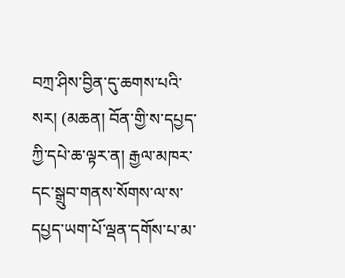བཀྲ་ཤིས་བྱིན་དུ་ཆགས་པའི་སར། (མཆན། བོན་གྱི་ས་དཔྱད་ཀྱི་དཔེ་ཆ་ལྟར་ན། རྒྱལ་མཁར་དང་སྒྲུབ་གནས་སོགས་ལ་ས་དཔྱད་ཡག་པོ་ལྡན་དགོས་པ་མ་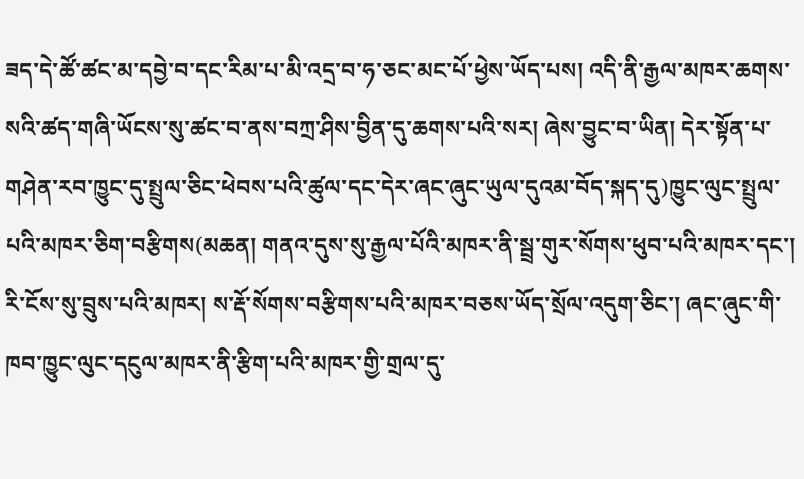ཟད་དེ་ཚོ་ཚང་མ་དབྱེ་བ་དང་རིམ་པ་མི་འདྲ་བ་ཧ་ཅང་མང་པོ་ཕྱེས་ཡོད་པས། འདི་ནི་རྒྱལ་མཁར་ཆགས་སའི་ཚད་གཞི་ཡོངས་སུ་ཚང་བ་ནས་བཀྲ་ཤིས་བྱིན་དུ་ཆགས་པའི་སར། ཞེས་བྱུང་བ་ཡིན། དེར་སྟོན་པ་གཤེན་རབ་ཁྱུང་དུ་སྤྲུལ་ཅིང་ཕེབས་པའི་ཚུལ་དང་དེར་ཞང་ཞུང་ཡུལ་དུའམ་བོད་སྐད་དུ)ཁྱུང་ལུང་སྤྲུལ་པའི་མཁར་ཅིག་བརྩིགས(མཆན། གནའ་དུས་སུ་རྒྱལ་པོའི་མཁར་ནི་སྦྲ་གུར་སོགས་ཕུབ་པའི་མཁར་དང་། རི་ངོས་སུ་བྲུས་པའི་མཁར། ས་རྡོ་སོགས་བརྩིགས་པའི་མཁར་བཅས་ཡོད་སྲོལ་འདུག་ཅིང་། ཞང་ཞུང་གི་ཁབ་ཁྱུང་ལུང་དངུལ་མཁར་ནི་རྩིག་པའི་མཁར་གྱི་གྲལ་དུ་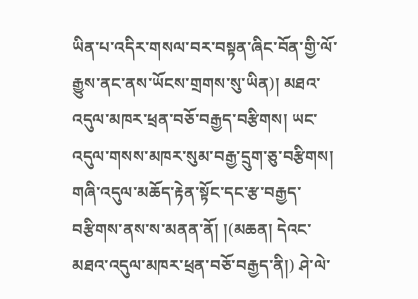ཡིན་པ་འདིར་གསལ་བར་བསྟན་ཞིང་བོན་གྱི་ལོ་རྒྱུས་ནང་ནས་ཡོངས་གྲགས་སུ་ཡིན)། མཐའ་འདུལ་མཁར་ཕྲན་བཅོ་བརྒྱད་བརྩིགས། ཡང་འདུལ་གསས་མཁར་སུམ་བརྒྱ་དྲུག་ཅུ་བརྩིགས། གཞི་འདུལ་མཆོད་རྟེན་སྟོང་དང་རྩ་བརྒྱད་བརྩིགས་ནས་ས་མནན་ནོ། །(མཆན། དེའང་མཐའ་འདུལ་མཁར་ཕྲན་བཅོ་བརྒྱད་ནི།) ཤེ་ལེ་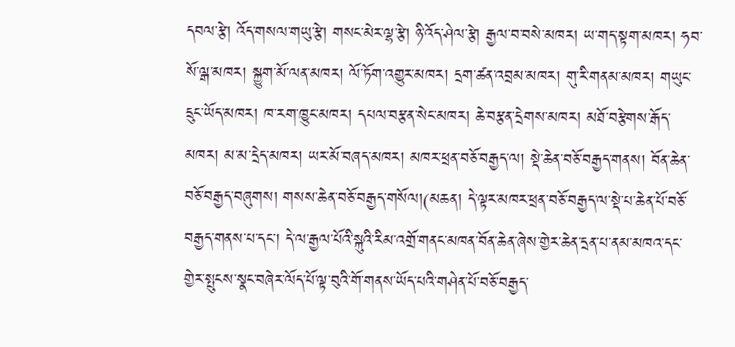དབལ་རྩེ། འོད་གསལ་གཡུ་རྩེ། གསང་མེར་ལྷ་རྩེ། ཉི་འོད་ཤེལ་རྩེ། རྒྱལ་བ་བསེ་མཁར། ཡ་གད་སྟག་མཁར། ཧབ་སོ་ལྒ་མཁར། སྐྱུག་མོ་ལན་མཁར། ལོ་ཏོག་འགྱུར་མཁར། དྲག་ཚན་འབྲམ་མཁར། གུ་རི་གནམ་མཁར། གཡུང་དྲུང་ཡོད་མཁར། ཁ་རག་ཁྱུང་མཁར། དཔལ་བརྩན་སེང་མཁར། ཆེ་བརྩན་དྲེགས་མཁར། མཐོ་བརྩེགས་རྒོད་མཁར། མ་མ་དྲེད་མཁར། ཡར་མོ་བཞད་མཁར། མཁར་ཕྲན་བཅོ་བརྒྱད་ལ། སྡེ་ཆེན་བཅོ་བརྒྱད་གནས། བོན་ཆེན་བཅོ་བརྒྱད་བཞུགས། གསས་ཆེན་བཅོ་བརྒྱད་གསོལ།(མཆན། དེ་ལྟར་མཁར་ཕྲན་བཅོ་བརྒྱད་ལ་སྡེ་པ་ཆེན་པོ་བཅོ་བརྒྱད་གནས་པ་དང། དེ་ལ་རྒྱལ་པོའི་སྐུའི་རིམ་འགྲོ་གནང་མཁན་བོན་ཆེན་ཞེས་གྱེར་ཆེན་དྲན་པ་ནམ་མཁའ་དང་གྱེར་སྤུངས་སྣང་བཞེར་ལོད་པོ་ལྟ་བུའི་གོ་གནས་ཡོད་པའི་གཤེན་པོ་བཅོ་བརྒྱད་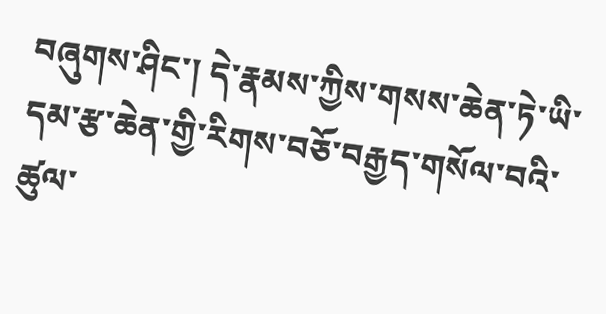བཞུགས་ཤིང་། དེ་རྣམས་ཀྱིས་གསས་ཆེན་ཏེ་ཡི་དམ་རྩ་ཆེན་གྱི་རིགས་བཅོ་བརྒྱད་གསོལ་བའི་ཚུལ་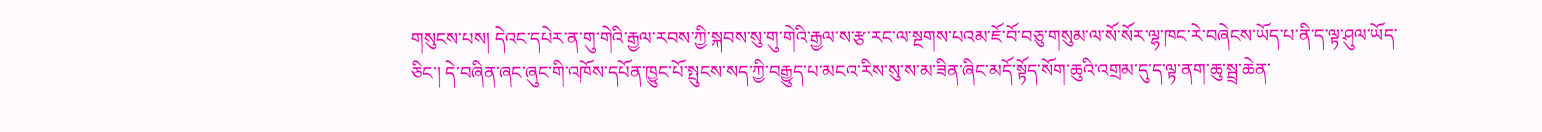གསུངས་པས། དེའང་དཔེར་ན་གུ་གེའི་རྒྱལ་རབས་ཀྱི་སྐབས་སུ་གུ་གེའི་རྒྱལ་ས་རྩ་རང་ལ་སྔགས་པའམ་ཇོ་བོ་བཅུ་གསུམ་ལ་སོ་སོར་ལྷ་ཁང་རེ་བཞེངས་ཡོད་པ་ནི་ད་ལྟ་ཤུལ་ཡོད་ཅིང་། དེ་བཞིན་ཞང་ཞུང་གི་འཁོས་དཔོན་ཁྱུང་པོ་སྤུངས་སད་ཀྱི་བརྒྱུད་པ་མངའ་རིས་སུ་ས་མ་ཟིན་ཞིང་མདོ་སྟོད་སོག་ཆུའི་འགྲམ་དུ་ད་ལྟ་ནག་ཆུ་སྦྲ་ཆེན་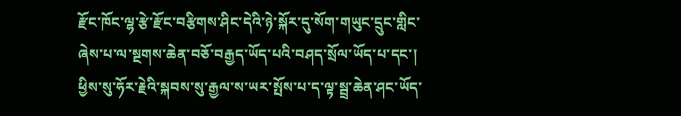རྫོང་ཁོང་ལྷ་རྩེ་རྫོང་བརྩིགས་ཤིང་དེའི་ཉེ་སྐོར་དུ་སོག་གཡུང་དྲུང་གླིང་ཞེས་པ་ལ་སྔགས་ཆེན་བཅོ་བརྒྱད་ཡོད་པའི་བཤད་སྲོལ་ཡོད་པ་དང་། ཕྱིས་སུ་ཧོར་རྗེའི་སྐབས་སུ་རྒྱལ་ས་ཡར་སྤོས་པ་ད་ལྟ་སྦྲ་ཆེན་ཤང་ཡོད་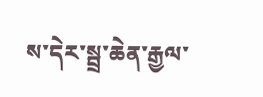ས་དེར་སྦྲ་ཆེན་རྒྱལ་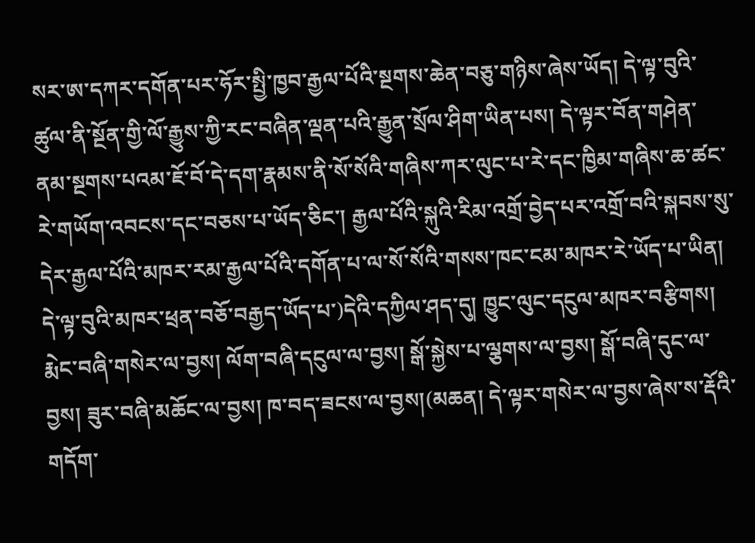སར་ཨ་དཀར་དགོན་པར་ཧོར་སྤྱི་ཁྱབ་རྒྱལ་པོའི་སྔགས་ཆེན་བཅུ་གཉིས་ཞེས་ཡོད། དེ་ལྟ་བུའི་ཚུལ་ནི་སྔོན་གྱི་ལོ་རྒྱུས་ཀྱི་རང་བཞིན་ལྡན་པའི་རྒྱུན་སྲོལ་ཤིག་ཡིན་པས། དེ་ལྟར་བོན་གཤེན་ནམ་སྔགས་པའམ་ཇོ་བོ་དེ་དག་རྣམས་ནི་སོ་སོའི་གཞིས་ཀར་ལུང་པ་རེ་དང་ཁྱིམ་གཞིས་ཆ་ཚང་རེ་གཡོག་འབངས་དང་བཅས་པ་ཡོད་ཅིང་། རྒྱལ་པོའི་སྐུའི་རིམ་འགྲོ་བྱེད་པར་འགྲོ་བའི་སྐབས་སུ་དེར་རྒྱལ་པོའི་མཁར་རམ་རྒྱལ་པོའི་དགོན་པ་ལ་སོ་སོའི་གསས་ཁང་ངམ་མཁར་རེ་ཡོད་པ་ཡིན། དེ་ལྟ་བུའི་མཁར་ཕྲན་བཅོ་བརྒྱད་ཡོད་པ་)དེའི་དཀྱིལ་ཤད་དུ། ཁྱུང་ལུང་དངུལ་མཁར་བརྩིགས། རྨེང་བཞི་གསེར་ལ་བྱས། ལོག་བཞི་དངུལ་ལ་བྱས། སྒོ་སྐྱེས་པ་ལྕགས་ལ་བྱས། སྒོ་བཞི་དུང་ལ་བྱས། ཟུར་བཞི་མཆོང་ལ་བྱས། ཁ་བད་ཟངས་ལ་བྱས།(མཆན། དེ་ལྟར་གསེར་ལ་བྱས་ཞེས་ས་རྡོའི་གདོག་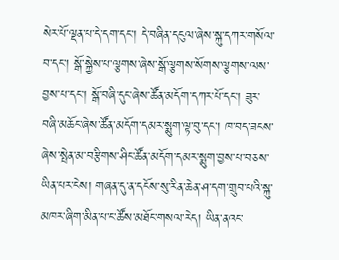སེར་པོ་ལྡན་པ་དེ་དག་དང་། དེ་བཞིན་དངུལ་ཞེས་སྐུ་དཀར་གསོལ་བ་དང་། སྒོ་སྐྱེས་པ་ལྕགས་ཞེས་སྒོ་ལྕགས་སོགས་ལྕགས་ལས་བྱས་པ་དང་། སྒོ་བཞི་དུང་ཞེས་ཚོན་མདོག་དཀར་པོ་དང་། ཟུར་བཞི་མཆོང་ཞེས་ཚོན་མདོག་དམར་སྨུག་ལྟ་བུ་དང་། ཁ་བད་ཟངས་ཞེས་སྤེན་མ་བརྩིགས་ཤིང་ཚོན་མདོག་དམར་སྨུག་བྱས་པ་བཅས་ཡིན་པར་ངེས། གཞན་དུ་ན་དངོས་སུ་རིན་ཆེན་ཤ་དག་གྲུབ་པའི་སྐུ་མཁར་ཞིག་མིན་པ་ང་ཚོས་མཐོང་གསལ་རེད། ཡིན་ནའང་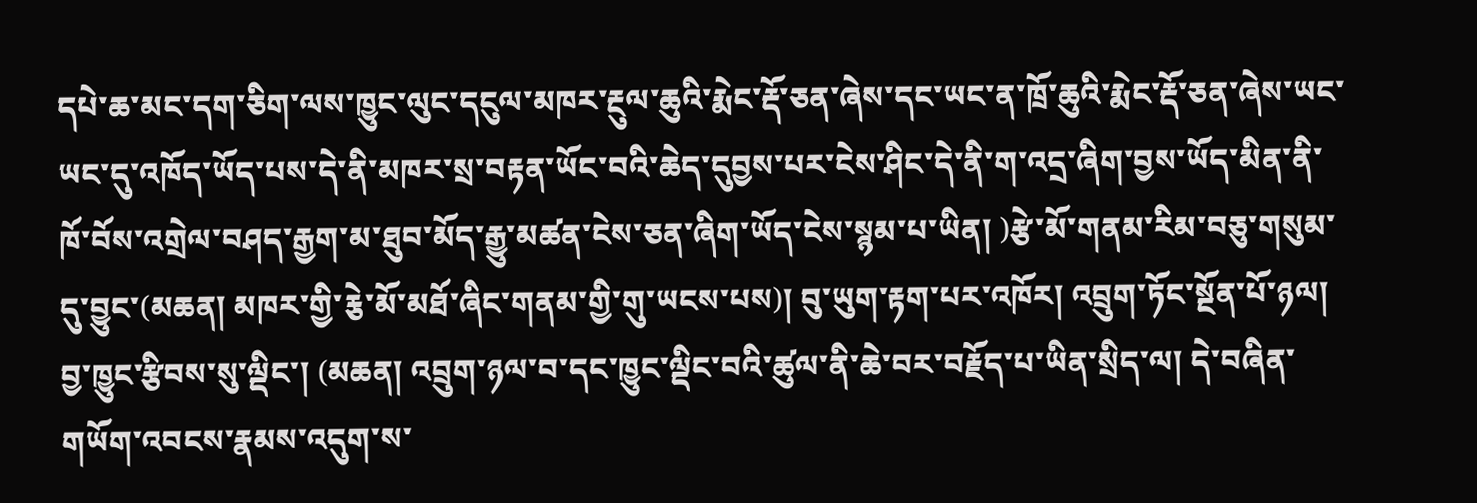དཔེ་ཆ་མང་དག་ཅིག་ལས་ཁྱུང་ལུང་དངུལ་མཁར་རྔུལ་ཆུའི་རྨེང་རྡོ་ཅན་ཞེས་དང་ཡང་ན་ཁྲོ་ཆུའི་རྨེང་རྡོ་ཅན་ཞེས་ཡང་ཡང་དུ་འཁོད་ཡོད་པས་དེ་ནི་མཁར་སྲ་བརྟན་ཡོང་བའི་ཆེད་དུབྱས་པར་ངེས་ཤིང་དེ་ནི་ག་འདྲ་ཞིག་བྱས་ཡོད་མིན་ནི་ཁོ་བོས་འགྲེལ་བཤད་རྒྱག་མ་ཐུབ་མོད་རྒྱུ་མཚན་ངེས་ཅན་ཞིག་ཡོད་ངེས་སྙམ་པ་ཡིན། )རྩེ་མོ་གནམ་རིམ་བཅུ་གསུམ་དུ་བྱུང་(མཆན། མཁར་གྱི་རྕེ་མོ་མཐོ་ཞིང་གནམ་གྱི་གུ་ཡངས་པས)། བུ་ཡུག་རྟག་པར་འཁོར། འབྲུག་ཏོང་སྔོན་པོ་ཉལ། བྱ་ཁྱུང་རྩིབས་སུ་ལྡིང་། (མཆན། འབྲུག་ཉལ་བ་དང་ཁྱུང་ལྡིང་བའི་ཚུལ་ནི་ཆེ་བར་བརྗོད་པ་ཡིན་སྲིད་ལ། དེ་བཞིན་གཡོག་འབངས་རྣམས་འདུག་ས་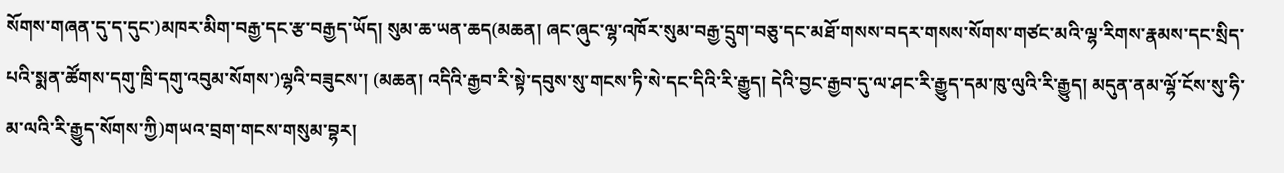སོགས་གཞན་དུ་ད་དུང་)མཁར་མིག་བརྒྱ་དང་རྩ་བརྒྱད་ཡོད། སུམ་ཆ་ཡན་ཆད(མཆན། ཞང་ཞུང་ལྷ་འཁོར་སུམ་བརྒྱ་དྲུག་བཅུ་དང་མཐོ་གསས་བདར་གསས་སོགས་གཙང་མའི་ལྷ་རིགས་རྣམས་དང་སྲིད་པའི་སྨན་ཚོགས་དགུ་ཁྲི་དགུ་འབུམ་སོགས་)ལྷའི་བཟུངས་། (མཆན། འདིའི་རྒྱབ་རི་སྟེ་དབུས་སུ་གངས་ཏི་སེ་དང་དིའི་རི་རྒྱུད། དེའི་བྱང་རྒྱབ་དུ་ལ་ཤང་རི་རྒྱུད་དམ་ཁུ་ལུའི་རི་རྒྱུད། མདུན་ནམ་ལྷོ་ངོས་སུ་ཧི་མ་ལའི་རི་རྒྱུད་སོགས་ཀྱི)གཡའ་བྲག་གངས་གསུམ་བྷར།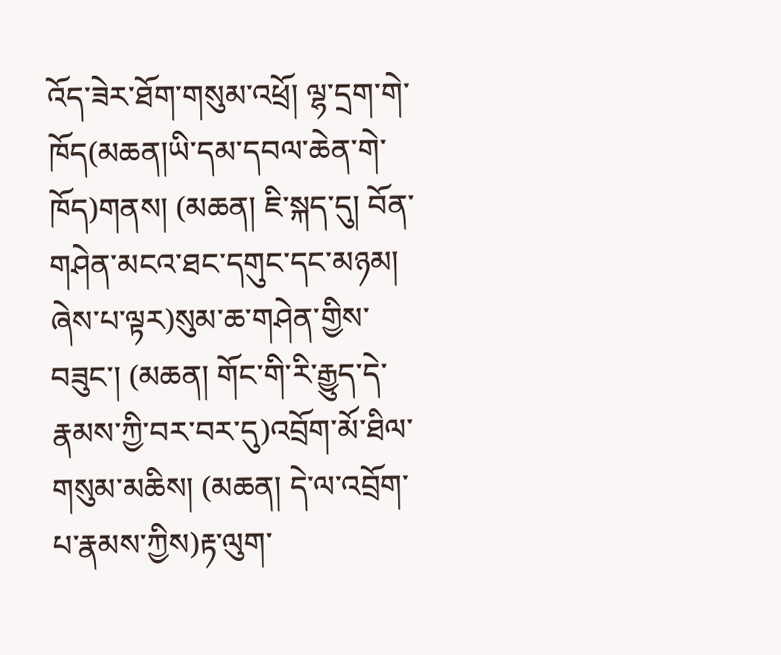འོད་ཟེར་ཐོག་གསུམ་འཕྲོ། ལྷ་དྲག་གེ་ཁོད(མཆན།ཡི་དམ་དབལ་ཆེན་གེ་ཁོད)གནས། (མཆན། ཇི་སྐད་དུ། བོན་གཤེན་མངའ་ཐང་དགུང་དང་མཉམ། ཞེས་པ་ལྟར)སུམ་ཆ་གཤེན་གྱིས་བཟུང་། (མཆན། གོང་གི་རི་རྒྱུད་དེ་རྣམས་ཀྱི་བར་བར་དུ)འབྲོག་མོ་ཐིལ་གསུམ་མཆིས། (མཆན། དེ་ལ་འབྲོག་པ་རྣམས་ཀྱིས)རྟ་ལུག་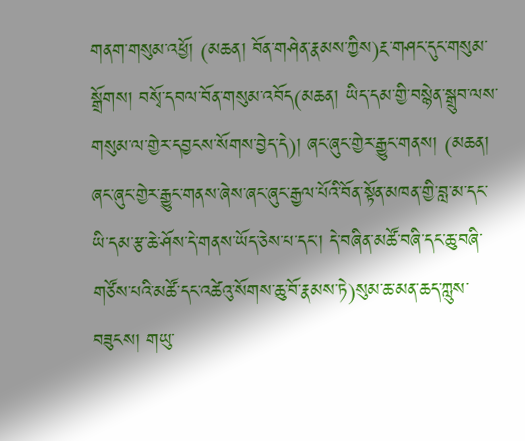གནག་གསུམ་འཕྱོ། (མཆན། བོན་གཤེན་རྣམས་ཀྱིས)རྔ་གཤང་དུང་གསུམ་སྒྲོགས། བསྭོ་དབལ་བོན་གསུམ་འབོད(མཆན། ཡིད་དམ་གྱི་བསྙེན་སྒྲུབ་ལས་གསུམ་ལ་གྱེར་དབྱངས་སོགས་བྱེད་དེ)། ཞང་ཞུང་གྱེར་རྒྱུང་གནས། (མཆན། ཞང་ཞུང་གྱེར་རྒྱུང་གནས་ཞེས་ཞང་ཞུང་རྒྱལ་པོའི་བོན་སྟོན་མཁན་གྱི་བླ་མ་དང་ཡི་དམ་རྩ་ཆེ་ཤོས་དེ་གནས་ཡོད་ཅེས་པ་དང་། དེ་བཞིན་མཚོ་བཞི་དང་ཆུ་བཞི་གཙོས་པའི་མཚོ་དང་འཚེའུ་སོགས་ཆུ་བོ་རྣམས་ཏེ)སུམ་ཆ་མན་ཆད་ཀླུས་བཟུངས། གཡུ་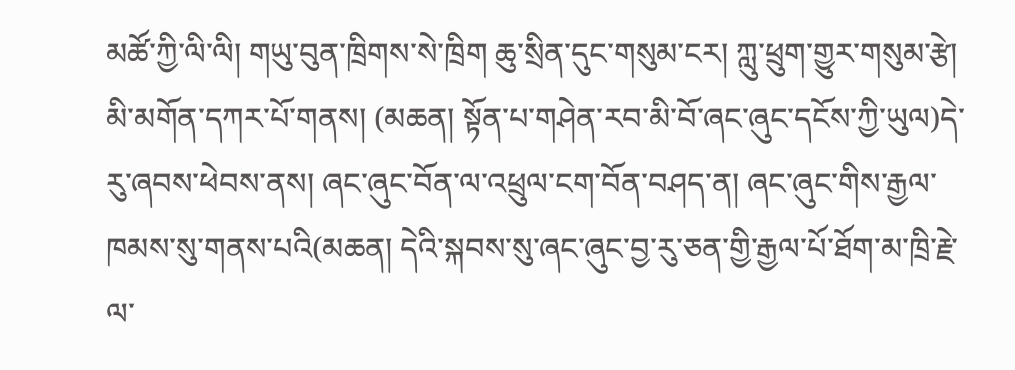མཚོ་ཀྱི་ལི་ལི། གཡུ་བུན་ཁྲིགས་སེ་ཁྲིག ཆུ་སྲིན་དུང་གསུམ་ངར། ཀླུ་ཕྲུག་གྱུར་གསུམ་རྩེ། མི་མགོན་དཀར་པོ་གནས། (མཆན། སྟོན་པ་གཤེན་རབ་མི་བོ་ཞང་ཞུང་དངོས་ཀྱི་ཡུལ)དེ་རུ་ཞབས་ཕེབས་ནས། ཞང་ཞུང་བོན་ལ་འཕྲུལ་ངག་བོན་བཤད་ན། ཞང་ཞུང་གིས་རྒྱལ་ཁམས་སུ་གནས་པའི(མཆན། དེའི་སྐབས་སུ་ཞང་ཞུང་བྱ་རུ་ཅན་གྱི་རྒྱལ་པོ་ཐོག་མ་ཁྲི་རྗེ་ལ་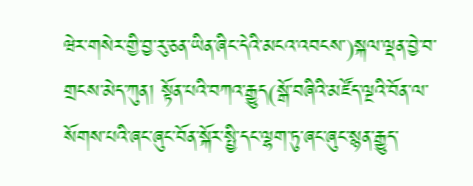ཝེར་གསེར་གྱི་བྱ་རུ་ཅན་ཡིན་ཞིང་དེའི་མངའ་འབངས་)སྐལ་ལྡན་བྱེ་བ་གྲངས་མེད་ཀུན། སྟོན་པའི་བཀའ་རྒྱུད(སྒོ་བཞིའི་མཛོད་ལྔའི་བོན་ལ་སོགས་པའི་ཞང་ཞུང་བོན་སྐོར་སྤྱི་དང་ལྷག་ཏུ་ཞང་ཞུང་སྙན་རྒྱུད་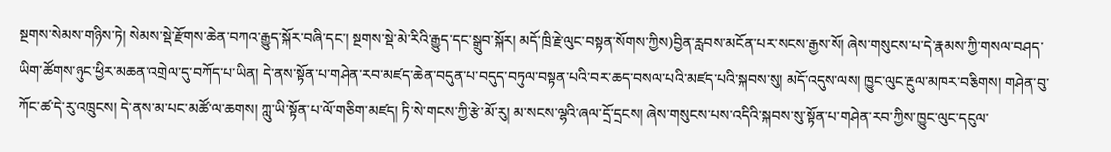སྔགས་སེམས་གཉིས་ཏེ། སེམས་སྡེ་རྫོགས་ཆེན་བཀའ་རྒྱུད་སྐོར་བཞི་དང་། སྔགས་སྡེ་མེ་རིའི་རྒྱུད་དང་སྒྲུབ་སྐོར། མདོ་ཁྲི་རྗེ་ལུང་བསྟན་སོགས་ཀྱིས)བྱིན་རླབས་མངོན་པར་སངས་རྒྱས་སོ། ཞེས་གསུངས་པ་དེ་རྣམས་ཀྱི་གསལ་བཤད་ཡིག་ཚོགས་ཉུང་ཕྱིར་མཆན་འགྲེལ་དུ་བཀོད་པ་ཡིན། དེ་ནས་སྟོན་པ་གཤེན་རབ་མཛད་ཆེན་བདུན་པ་བདུད་བཏུལ་བསྟན་པའི་བར་ཆད་བསལ་པའི་མཛད་པའི་སྐབས་སུ། མདོ་འདུས་ལས། ཁྱུང་ལུང་རྔུལ་མཁར་བརྕིགས། གཤེན་བུ་ཀོང་ཚ་དེ་རུ་འཁྲུངས། དེ་ནས་མ་པང་མཚོ་ལ་ཆགས། ཀླུ་ཡི་སྟོན་པ་ལོ་གཅིག་མཛད། ཏི་སེ་གངས་ཀྱི་རྩེ་མོ་རུ། མ་སངས་ལྷའི་ཞལ་དྲོ་དྲངས། ཞེས་གསུངས་པས་འདིའི་སྐབས་སུ་སྟོན་པ་གཤེན་རབ་ཀྱིས་ཁྱུང་ལུང་དངུལ་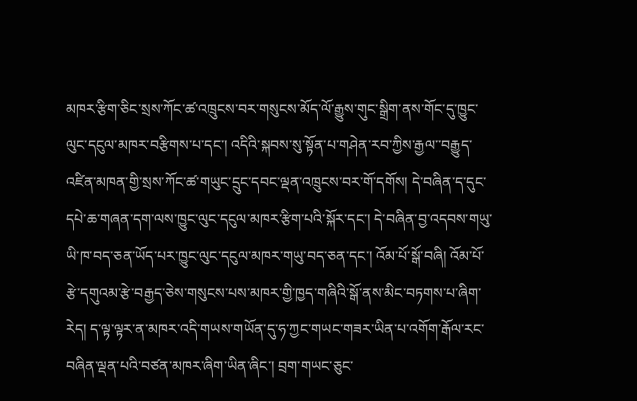མཁར་རྩིག་ཅིང་སྲས་ཀོང་ཚ་འཁྲུངས་བར་གསུངས་མོད་ལོ་རྒྱུས་གུང་སྒྲིག་ནས་གོང་དུ་ཁྱུང་ལུང་དངུལ་མཁར་བརྩིགས་པ་དང་། འདིའི་སྐབས་སུ་སྟོན་པ་གཤེན་རབ་ཀྱིས་རྒྱལ་་བརྒྱུད་འཛིན་མཁན་གྱི་སྲས་ཀོང་ཚ་གཡུང་དྲུང་དབང་ལྡན་འཁྲུངས་བར་གོ་དགོས། དེ་བཞིན་ད་དུང་དཔེ་ཆ་གཞན་དག་ལས་ཁྱུང་ལུང་དངུལ་མཁར་རྩིག་པའི་སྐོར་དང་། དེ་བཞིན་བྱ་འདབས་གཡུ་ཡི་ཁ་བད་ཅན་ཡོད་པར་ཁྱུང་ལུང་དངུལ་མཁར་གཡུ་བད་ཅན་དང་། འོམ་པོ་སྒོ་བཞི། འོམ་པོ་རྩེ་དགུའམ་རྩེ་བརྒྱད་ཅེས་གསུངས་པས་མཁར་གྱི་ཁྱད་གཞིའི་སྒོ་ནས་མིང་བཏགས་པ་ཞིག་རེད། ད་ལྟ་ལྟར་ན་མཁར་འདི་གཡས་གཡོན་དུ་ཧ་ཀྱང་གཡང་གཟར་ཡིན་པ་འགོག་རྒོལ་རང་བཞིན་ལྡན་པའི་བཙན་མཁར་ཞིག་ཡིན་ཞིང་། བྲག་གཡང་ཅུང་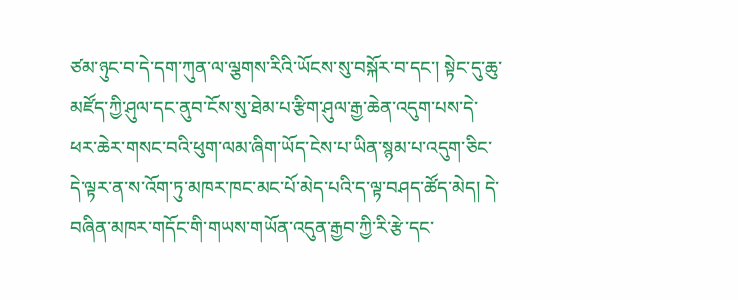ཙམ་ཉུང་བ་དེ་དག་ཀུན་ལ་ལྕགས་རིའི་ཡོངས་སུ་བསྐོར་བ་དང་། སྟེང་དུ་ཆུ་མཛོད་ཀྱི་ཤུལ་དང་ནུབ་ངོས་སུ་ཐེམ་པ་རྩིག་ཤུལ་རྒྱ་ཆེན་འདུག་པས་དེ་ཕར་ཆེར་གསང་བའི་ཕུག་ལམ་ཞིག་ཡོད་ངེས་པ་ཡིན་སྙམ་པ་འདུག་ཅིང་དེ་ལྟར་ན་ས་འོག་ཏུ་མཁར་ཁང་མང་པོ་མེད་པའི་ད་ལྟ་བཤད་ཚོད་མེད། དེ་བཞིན་མཁར་གདོང་གི་གཡས་གཡོན་འདུན་རྒྱབ་ཀྱི་རི་རྩེ་དང་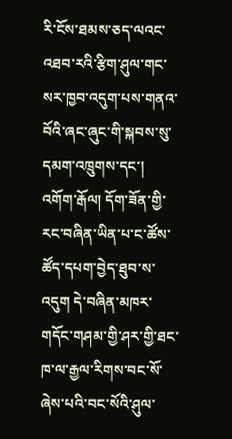རི་ངོས་ཐམས་ཅད་ལའང་འཐབ་རའི་རྩིག་ཤུལ་གང་སར་ཁྱབ་འདུག་པས་གནའ་བོའི་ཞང་ཞུང་གི་སྐབས་སུ་དམག་འཁྲུགས་དང་། འགོག་རྒོལ། དོག་ཟོན་གྱི་རང་བཞིན་ཡིན་པ་ང་ཚོས་ཚོད་དཔག་བྱེད་ཐུབ་ས་འདུག དེ་བཞིན་མཁར་གདོང་གཤམ་གྱི་ཤར་གྱི་ཐང་ཁ་ལ་རྒྱལ་རིགས་བང་སོ་ཞེས་པའི་བང་སོའི་ཤུལ་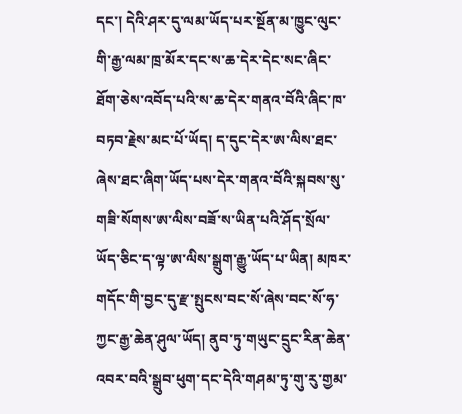དང་། དེའི་ཤར་དུ་ལམ་ཡོད་པར་སྔོན་མ་ཁྱུང་ལུང་གི་རྒྱ་ལམ་ཁྲ་མོར་དང་ས་ཆ་དེར་དེང་སང་ཞིང་ཐོག་ཅེས་འབོད་པའི་ས་ཆ་དེར་གནའ་བོའི་ཞིང་ཁ་བཏབ་རྗེས་མང་པོ་ཡོད། ད་དུང་དེར་ཨ་ལིས་ཐང་ཞེས་ཐང་ཞིག་ཡོད་པས་དེར་གནའ་བོའི་སྐབས་སུ་གཟི་སོགས་ཨ་ལིས་བཟོ་ས་ཡིན་པའི་ཤོད་སྲོལ་ཡོད་ཅིང་ད་ལྟ་ཨ་ལིས་སྒྲུག་རྒྱུ་ཡོད་པ་ཡིན། མཁར་གདོང་གི་བྱང་དུ་རྫ་སྤུངས་བང་སོ་ཞེས་བང་སོ་ཧ་ཀྱང་རྒྱ་ཆེན་ཤུལ་ཡོད། ནུབ་ཏུ་གཡུང་དྲུང་རིན་ཆེན་འབར་བའི་སྒྲུབ་ཕུག་དང་དེའི་གཤམ་ཏུ་གུ་རུ་གྱམ་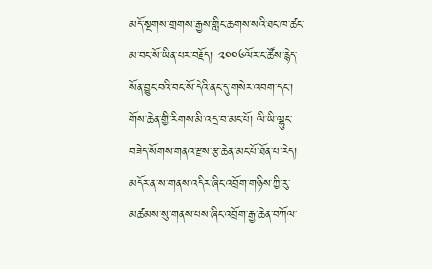མདོ་སྔགས་གྲགས་རྒྱས་གླིང་ཆགས་སའི་ཐང་ཁ་ཚང་མ་བང་སོ་ཡིན་པར་བརྗོད། ༢༠༠༦ལོར་ང་ཚོས་རྙེད་སོན་བྱུང་བའི་བང་སོ་དེའི་ནང་དུ་གསེར་འབག་དང་། གོས་ཆེན་གྱི་རིགས་མི་འདྲ་བ་མང་པོ། ལི་ཡི་ལྷུང་བཟེད་སོགས་གནའ་རྫས་རྩ་ཆེན་མང་པོ་ཐོན་པ་རེད། མདོར་ན་ས་གནས་འདིར་ཞིང་འབྲོག་གཉིས་ཀྱི་རུ་མཚམས་སུ་གནས་པས་ཞིང་འབྲོག་རྒྱ་ཆེན་བཀོལ་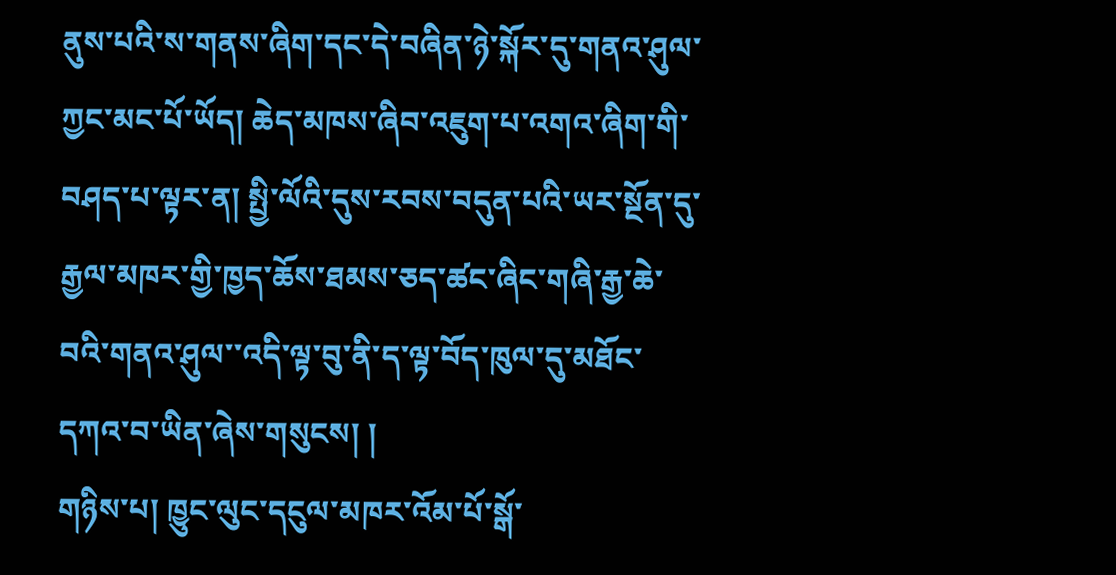ནུས་པའི་ས་གནས་ཞིག་དང་དེ་བཞིན་ཉེ་སྐོར་དུ་གནའ་ཤུལ་ཀྱང་མང་པོ་ཡོད། ཆེད་མཁས་ཞིབ་འཇུག་པ་འགའ་ཞིག་གི་བཤད་པ་ལྟར་ན། སྤྱི་ལོའི་དུས་རབས་བདུན་པའི་ཡར་སྔོན་དུ་རྒྱལ་མཁར་གྱི་ཁྱད་ཆོས་ཐམས་ཅད་ཚང་ཞིང་གཞི་རྒྱ་ཆེ་བའི་གནའ་ཤུལ་་འདི་ལྟ་བུ་ནི་ད་ལྟ་བོད་ཁུལ་དུ་མཐོང་དཀའ་བ་ཡིན་ཞེས་གསུངས། །
གཉིས་པ། ཁྱུང་ལུང་དངུལ་མཁར་འོམ་པོ་སྒོ་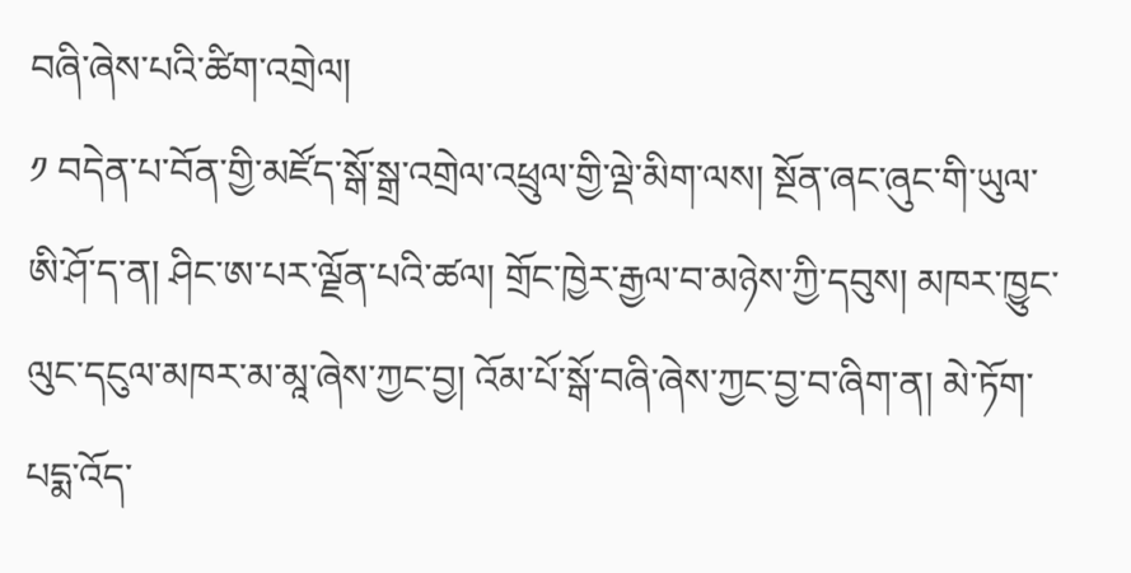བཞི་ཞེས་པའི་ཚིག་འགྲེལ།
༡ བདེན་པ་བོན་གྱི་མཛོད་སྒོ་སྒྲ་འགྲེལ་འཕྲུལ་གྱི་ལྡེ་མིག་ལས། སྔོན་ཞང་ཞུང་གི་ཡུལ་ཨི་ཤོ་ད་ན། ཤིང་ཨ་པར་ལྗོན་པའི་ཚལ། གྲོང་ཁྱེར་རྒྱལ་བ་མཉེས་ཀྱི་དབུས། མཁར་ཁྱུང་ལུང་དངུལ་མཁར་མ་མཱ་ཞེས་ཀྱང་བྱ། འོམ་པོ་སྒོ་བཞི་ཞེས་ཀྱང་བྱ་བ་ཞིག་ན། མེ་ཏོག་པདྨ་འོད་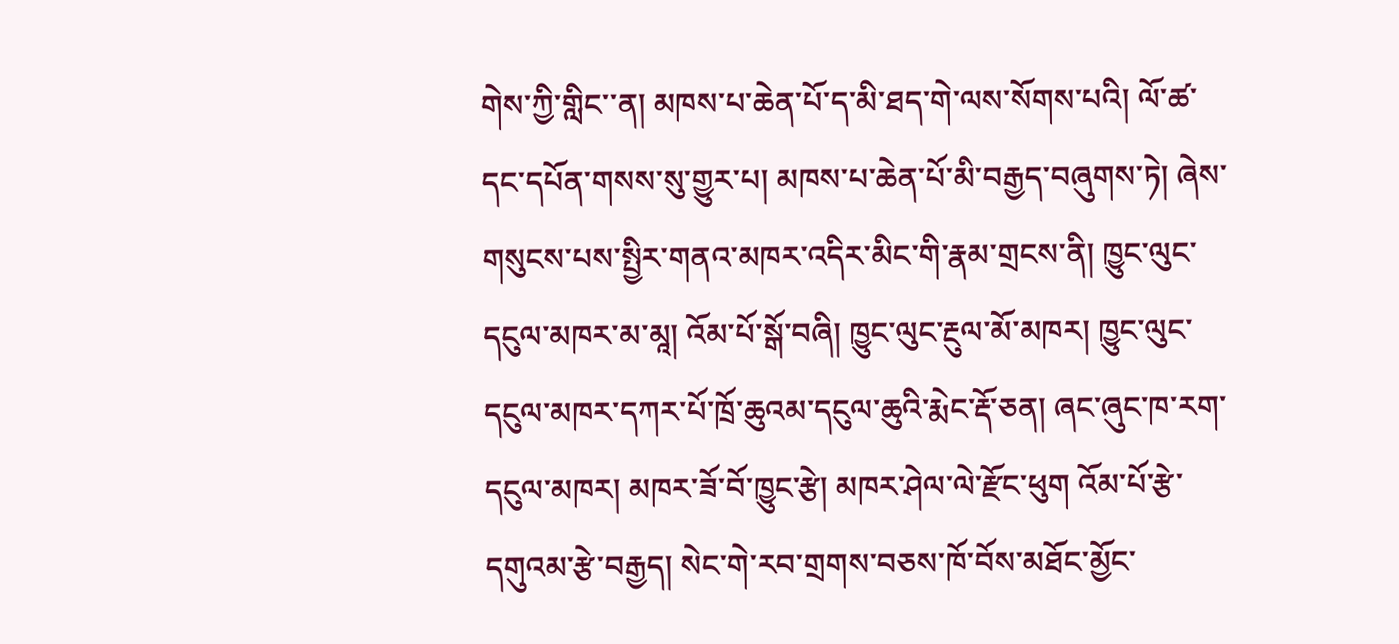གེས་ཀྱི་གླིང་་ན། མཁས་པ་ཆེན་པོ་ད་མི་ཐད་གེ་ལས་སོགས་པའི། ལོ་ཚ་དང་དཔོན་གསས་སུ་གྱུར་པ། མཁས་པ་ཆེན་པོ་མི་བརྒྱད་བཞུགས་ཏེ། ཞེས་གསུངས་པས་སྤྱིར་གནའ་མཁར་འདིར་མིང་གི་རྣམ་གྲངས་ནི། ཁྱུང་ལུང་དངུལ་མཁར་མ་མཱ། འོམ་པོ་སྒོ་བཞི། ཁྱུང་ལུང་རྔུལ་མོ་མཁར། ཁྱུང་ལུང་དངུལ་མཁར་དཀར་པོ་ཁྲོ་ཆུའམ་དངུལ་ཆུའི་རྨེང་རྡོ་ཅན། ཞང་ཞུང་ཁ་རག་དངུལ་མཁར། མཁར་ཟོ་བོ་ཁྱུང་རྩེ། མཁར་ཤེལ་ལེ་རྫོང་ཕུག འོམ་པོ་རྩེ་དགུའམ་རྩེ་བརྒྱད། སེང་གེ་རབ་གྲགས་བཅས་ཁོ་བོས་མཐོང་མྱོང་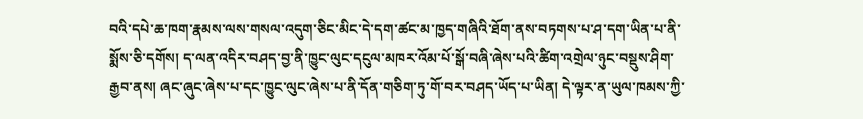བའི་དཔེ་ཆ་ཁག་རྣམས་ལས་གསལ་འདུག་ཅིང་མིང་དེ་དག་ཚང་མ་ཁྱད་གཞིའི་ཐོག་ནས་བཏགས་པ་ཤ་དག་ཡིན་པ་ནི་སྨོས་ཅི་དགོས། ད་ལན་འདིར་བཤད་བྱ་ནི་ཁྱུང་ལུང་དངུལ་མཁར་འོམ་པོ་སྒོ་བཞི་ཞེས་པའི་ཚིག་འགྲེལ་ཉུང་བསྡུས་ཤིག་རྒྱབ་ནས། ཞང་ཞུང་ཞེས་པ་དང་ཁྱུང་ལུང་ཞེས་པ་ནི་དོན་གཅིག་ཏུ་གོ་བར་བཤད་ཡོད་པ་ཡིན། དེ་ལྟར་ན་ཡུལ་ཁམས་ཀྱི་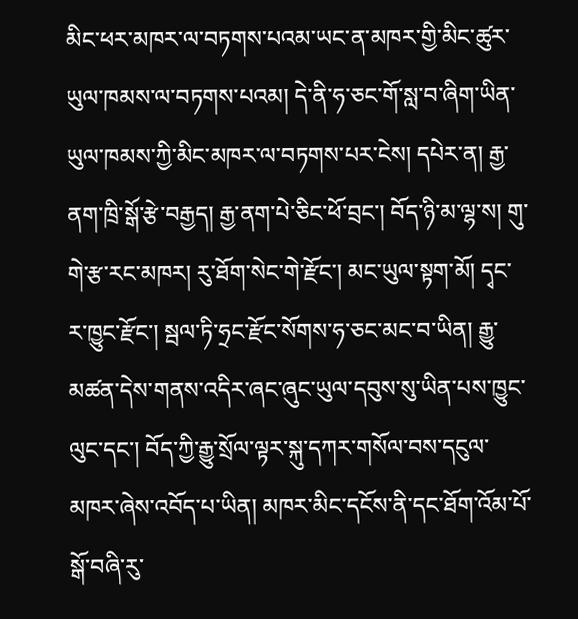མིང་ཕར་མཁར་ལ་བཏགས་པའམ་ཡང་ན་མཁར་གྱི་མིང་ཚུར་ཡུལ་ཁམས་ལ་བཏགས་པའམ། དེ་ནི་ཧ་ཅང་གོ་སླ་བ་ཞིག་ཡིན་ཡུལ་ཁམས་ཀྱི་མིང་མཁར་ལ་བཏགས་པར་ངེས། དཔེར་ན། རྒྱ་ནག་ཁྲི་སྒོ་རྩེ་བརྒྱད། རྒྱ་ནག་པེ་ཅིང་ཕོ་བྲང་། བོད་ཉི་མ་ལྷ་ས། གུ་གེ་རྩ་རང་མཁར། རུ་ཐོག་སེང་གེ་རྫོང་། མང་ཡུལ་སྟག་མོ། དྭང་ར་ཁྱུང་རྫོང་། སྦལ་ཏི་ཧྲང་རྫོང་སོགས་ཧ་ཅང་མང་བ་ཡིན། རྒྱུ་མཚན་དེས་གནས་འདིར་ཞང་ཞུང་ཡུལ་དབུས་སུ་ཡིན་པས་ཁྱུང་ལུང་དང་། བོད་ཀྱི་རྒྱུ་སྲོལ་ལྟར་སྐུ་དཀར་གསོལ་བས་དངུལ་མཁར་ཞེས་འབོད་པ་ཡིན། མཁར་མིང་དངོས་ནི་དང་ཐོག་འོམ་པོ་སྒོ་བཞི་རུ་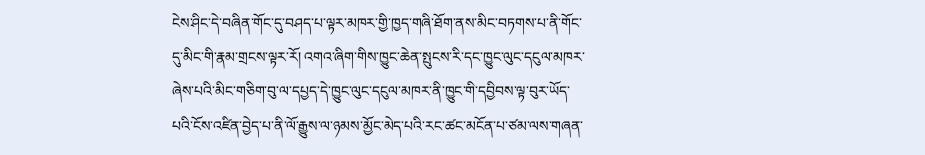ངེས་ཤིང་དེ་བཞིན་གོང་དུ་བཤད་པ་ལྟར་མཁར་གྱི་ཁྱད་གཞི་ཐོག་ནས་མིང་བཏགས་པ་ནི་གོང་དུ་མིང་གི་རྣམ་གྲངས་ལྟར་རོ། འགའ་ཞིག་གིས་ཁྱུང་ཆེན་སྤུངས་རི་དང་ཁྱུང་ལུང་དངུལ་མཁར་ཞེས་པའི་མིང་གཅིག་བུ་ལ་དཔྱད་དེ་ཁྱུང་ལུང་དངུལ་མཁར་ནི་ཁྱུང་གི་དབྱིབས་ལྟ་བུར་ཡོད་པའི་ངོས་འཛིན་བྱེད་པ་ནི་ལོ་རྒྱུས་ལ་ཉམས་མྱོང་མེད་པའི་རང་ཚང་མངོན་པ་ཙམ་ལས་གཞན་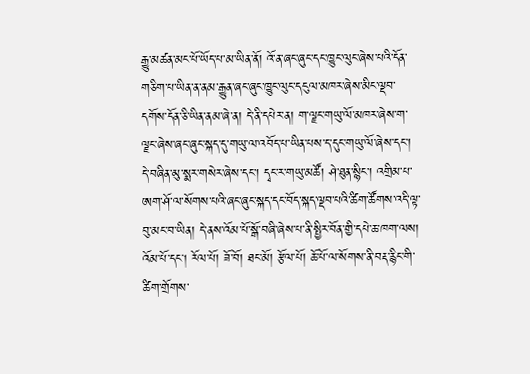རྒྱུ་མཚན་མང་པོ་ཡོད་པ་མ་ཡིན་ནོ། འོ་ན་ཞང་ཞུང་དང་ཁྱུང་ལུང་ཞེས་པའི་དོན་གཅིག་པ་ཡིན་ན་ནམ་རྒྱུན་ཞང་ཞུང་ཁྱུང་ལུང་དངུལ་མཁར་ཞེས་མིང་ལྡབ་དགོས་དོན་ཅི་ཡིན་ནམ་ཞེ་ན། དེ་ནི་དཔེར་ན། ག་ལྗང་གཡུ་ལོ་མཁར་ཞེས་ག་ལྗང་ཞེས་ཞང་ཞུང་སྐད་དུ་གཡུ་ལ་འབོད་པ་ཡིན་པས་ད་དུང་གཡུ་ལོ་ཞེས་དང་། དེ་བཞིན་མུ་སྨར་གསེར་ཞེས་དང་། དྭང་ར་གཡུ་མཚོ། ཤེ་ཐུན་སྙིང་། འགྲིམ་པ་ཨག་ཤོ་ལ་སོགས་པའི་ཞང་ཞུང་སྐད་དང་བོད་སྐད་ལྡབ་པའི་ཚིག་ཚོགས་འདི་ལྟ་བུ་མང་བ་ཡིན། དེ་ནས་འོམ་པོ་སྒོ་བཞི་ཞེས་པ་ནི་སྤྱིར་བོན་གྱི་དཔེ་ཆ་ཁག་ལས། འོམ་པོ་དང། རོལ་པོ། ཟོ་བོ། ཐང་མོ། རྩོལ་པོ། ཆོ་པོ་ལ་སོགས་ནི་བརྡ་རྙིང་གི་ཚིག་གྲོགས་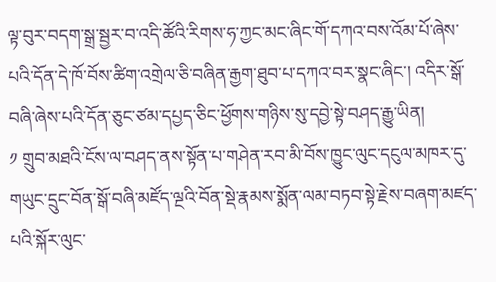ལྟ་བུར་བདག་སྒྲ་སྦྱར་བ་འདི་ཚོའི་རིགས་ཧ་ཀྱང་མང་ཞིང་གོ་དཀའ་བས་འོམ་པོ་ཞེས་པའི་དོན་དེ་ཁོ་བོས་ཚིག་འགྲེལ་ཅི་བཞིན་རྒྱག་ཐུབ་པ་དཀའ་བར་སྣང་ཞིང་། འདིར་སྒོ་བཞི་ཞེས་པའི་དོན་ཅུང་ཙམ་དཔྱད་ཅིང་ཕྱོགས་གཉིས་སུ་དབྱེ་སྟེ་བཤད་རྒྱུ་ཡིན།
༡ གྲུབ་མཐའི་ངོས་ལ་བཤད་ནས་སྟོན་པ་གཤེན་རབ་མི་བོས་ཁྱུང་ལུང་དངུལ་མཁར་དུ་གཡུང་དྲུང་བོན་སྒོ་བཞི་མཛོད་ལྔའི་བོན་སྡེ་རྣམས་སྨོན་ལམ་བཏབ་སྟེ་རྗེས་བཞག་མཛད་པའི་སྐོར་ལུང་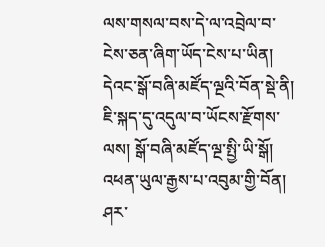ལས་གསལ་བས་དེ་ལ་འབྲེལ་བ་ངེས་ཅན་ཞིག་ཡོད་ངེས་པ་ཡིན། དེའང་སྒོ་བཞི་མཛོད་ལྔའི་བོན་སྡེ་ནི། ཇི་སྐད་དུ་འདུལ་བ་ཡོངས་རྫོགས་ལས། སྒོ་བཞི་མཛོད་ལྔ་སྤྱི་ཡི་སྒོ། འཕན་ཡུལ་རྒྱས་པ་འབུམ་གྱི་བོན། ཤར་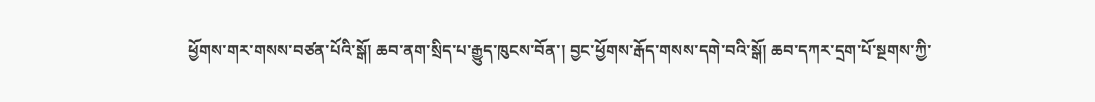ཕྱོགས་གར་གསས་བཙན་པོའི་སྒོ། ཆབ་ནག་སྲིད་པ་རྒྱུད་ཁུངས་བོན་། བྱང་ཕྱོགས་རྒོད་གསས་དགེ་བའི་སྒོ། ཆབ་དཀར་དྲག་པོ་སྔགས་ཀྱི་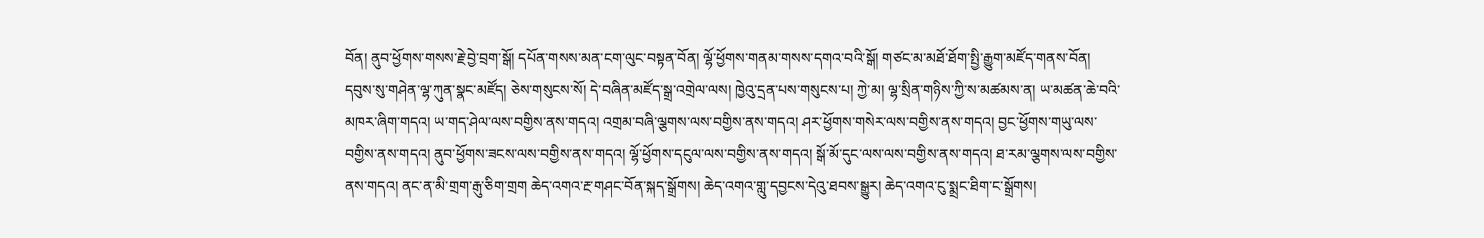བོན། ནུབ་ཕྱོགས་གསས་རྗེ་བྱེ་བྲག་སྒོ། དཔོན་གསས་མན་ངག་ལུང་བསྟན་བོན། ལྷོ་ཕྱོགས་གནམ་གསས་དགའ་བའི་སྒོ། གཙང་མ་མཐོ་ཐོག་སྤྱི་རྒྱུག་མཛོད་གནས་བོན། དབུས་སུ་གཤེན་ལྷ་ཀུན་སྣང་མཛོད། ཅེས་གསུངས་སོ། དེ་བཞིན་མཛོད་སྒྲ་འགྲེལ་ལས། ཁྱེའུ་དྲན་པས་གསུངས་པ། ཀྱེ་མ། ལྷ་སྲིན་གཉིས་ཀྱི་ས་མཚམས་ན། ཡ་མཚན་ཆེ་བའི་མཁར་ཞིག་གདའ། ཡ་གད་ཤེལ་ལས་བགྱིས་ནས་གདའ། འགྲམ་བཞི་ལྕགས་ལས་བགྱིས་ནས་གདའ། ཤར་ཕྱོགས་གསེར་ལས་བགྱིས་ནས་གདའ། བྱང་ཕྱོགས་གཡུ་ལས་བགྱིས་ནས་གདའ། ནུབ་ཕྱོགས་ཟངས་ལས་བགྱིས་ནས་གདའ། ལྷོ་ཕྱོགས་དངུལ་ལས་བགྱིས་ནས་གདའ། སྒོ་མོ་དུང་ལས་ལས་བགྱིས་ནས་གདའ། ཐ་རམ་ལྕགས་ལས་བགྱིས་ནས་གདའ། ནང་ན་མི་གྲག་རྒུ་ཅིག་གྲག ཆེད་འགའ་རྔ་གཤང་བོན་སྐད་སྒྲོགས། ཆེད་འགའ་གླུ་དབྱངས་དེའུ་ཐབས་སྒྱུར། ཆེད་འགའ་ངུ་སྨྲང་ཐིག་ང་སྒྲོགས།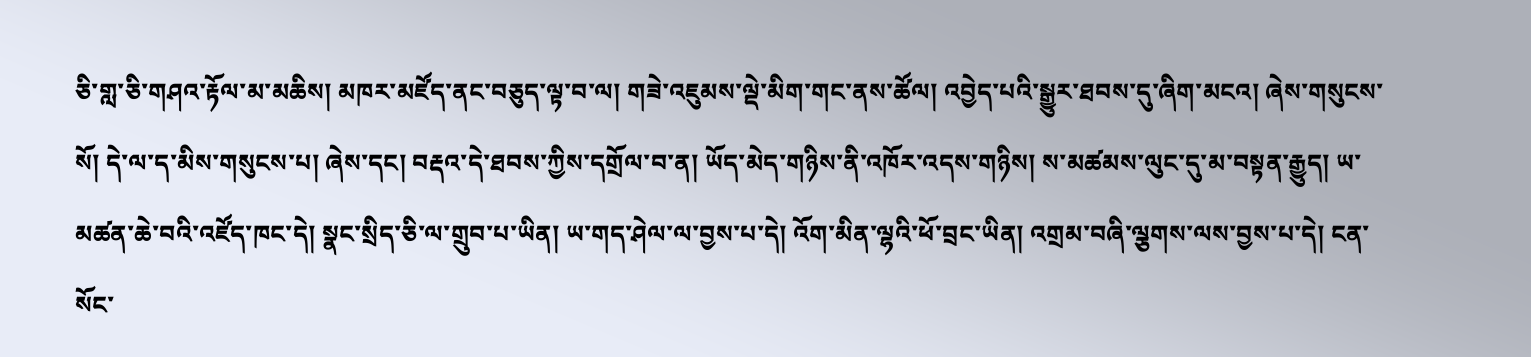ཅི་གླ་ཅི་གཤའ་རྟོལ་མ་མཆིས། མཁར་མཛོད་ནང་བཅུད་ལྟ་བ་ལ། གཟེ་འཇུམས་ལྡེ་མིག་གང་ནས་ཚོལ། འབྱེད་པའི་སྒྱུར་ཐབས་དུ་ཞིག་མངའ། ཞེས་གསུངས་སོ། དེ་ལ་ད་མིས་གསུངས་པ། ཞེས་དང། བརྡའ་དེ་ཐབས་ཀྱིས་དགྲོལ་བ་ན། ཡོད་མེད་གཉིས་ནི་འཁོར་འདས་གཉིས། ས་མཚམས་ལུང་དུ་མ་བསྟན་རྒྱུད། ཡ་མཚན་ཆེ་བའི་འཛོད་ཁང་དེ། སྣང་སྲིད་ཅི་ལ་གྲུབ་པ་ཡིན། ཡ་གད་ཤེལ་ལ་བྱས་པ་དེ། འོག་མིན་ལྷའི་ཕོ་བྲང་ཡིན། འགྲམ་བཞི་ལྕགས་ལས་བྱས་པ་དེ། ངན་སོང་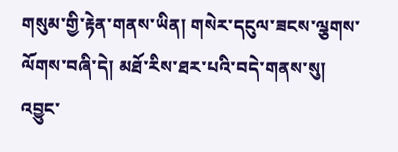གསུམ་གྱི་རྟེན་གནས་ཡིན། གསེར་དངུལ་ཟངས་ལྕགས་ལོགས་བཞི་དེ། མཐོ་རིས་ཐར་པའི་བདེ་གནས་སུ། འབྱུང་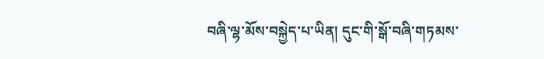བཞི་ལྷ་མོས་བསྐྱེད་པ་ཡིན། དུང་གི་སྒོ་བཞི་གཏམས་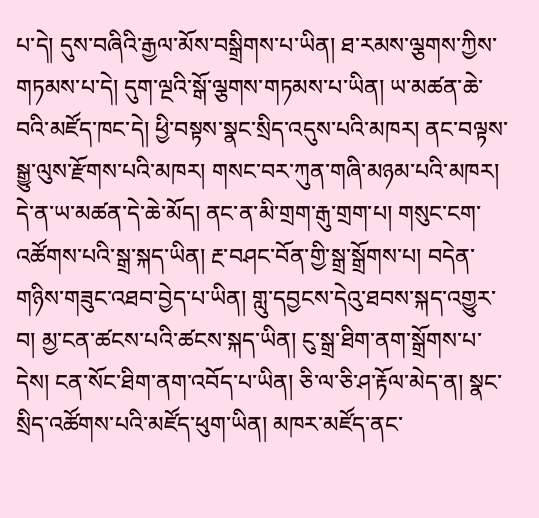པ་དེ། དུས་བཞིའི་རྒྱལ་མོས་བསྒྲིགས་པ་ཡིན། ཐ་རམས་ལྕགས་ཀྱིས་གཏམས་པ་དེ། དུག་ལྔའི་སྒོ་ལྕགས་གཏམས་པ་ཡིན། ཡ་མཚན་ཆེ་བའི་མཛོད་ཁང་དེ། ཕྱི་བསྟས་སྣང་སྲིད་འདུས་པའི་མཁར། ནང་བལྟས་སྒྱུ་ལུས་རྫོགས་པའི་མཁར། གསང་བར་ཀུན་གཞི་མཉམ་པའི་མཁར། དེ་ན་ཡ་མཚན་དེ་ཆེ་མོད། ནང་ན་མི་གྲག་རྒུ་གྲག་པ། གསུང་ངག་འཚོགས་པའི་སྒྲ་སྐད་ཡིན། རྔ་བཤང་བོན་གྱི་སྒྲ་སྒྲོགས་པ། བདེན་གཉིས་གཟུང་འཐབ་བྱེད་པ་ཡིན། གླུ་དབྱངས་དེའུ་ཐབས་སྐད་འགྱུར་བ། མྱ་ངན་ཚངས་པའི་ཚངས་སྐད་ཡིན། ངུ་སྒྲ་ཐིག་ནག་སྒྲོགས་པ་དེས། ངན་སོང་ཐིག་ནག་འབོད་པ་ཡིན། ཅི་ལ་ཅི་ཤ་རྟོལ་མེད་ན། སྣང་སྲིད་འཚོགས་པའི་མཛོད་ཕུག་ཡིན། མཁར་མཛོད་ནང་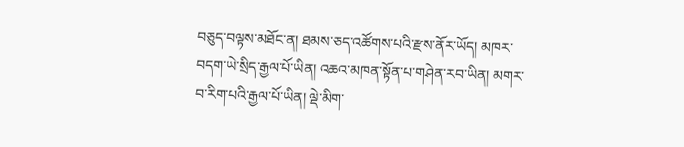བཅུད་བལྟས་མཐོང་ན། ཐམས་ཅད་འཚོགས་པའི་རྫས་ནོར་ཡོད། མཁར་བདག་ཡེ་སྲིད་རྒྱལ་པོ་ཡིན། འཆའ་མཁན་སྟོན་པ་གཤེན་རབ་ཡིན། མགར་བ་རིག་པའི་རྒྱལ་པོ་ཡིན། ལྡེ་མིག་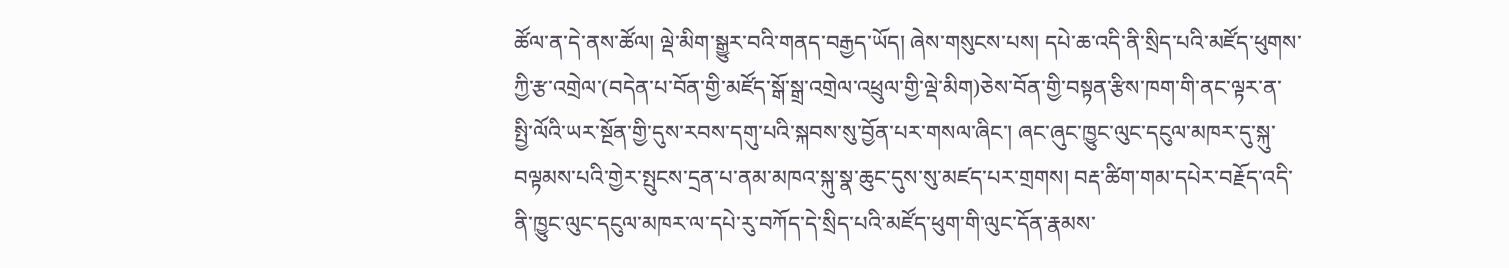ཚོལ་ན་དེ་ནས་ཚོལ། ལྡེ་མིག་སྒྱུར་བའི་གནད་བརྒྱད་ཡོད། ཞེས་གསུངས་པས། དཔེ་ཆ་འདི་ནི་སྲིད་པའི་མཛོད་ཕུགས་ཀྱི་རྩ་འགྲེལ་(བདེན་པ་བོན་གྱི་མཛོད་སྒོ་སྒྲ་འགྲེལ་འཕྲུལ་གྱི་ལྡེ་མིག)ཅེས་བོན་གྱི་བསྟན་རྩིས་ཁག་གི་ནང་ལྟར་ན་སྤྱི་ལོའི་ཡར་སྔོན་གྱི་དུས་རབས་དགུ་པའི་སྐབས་སུ་བྱོན་པར་གསལ་ཞིང་། ཞང་ཞུང་ཁྱུང་ལུང་དངུལ་མཁར་དུ་སྐུ་བལྟམས་པའི་གྱེར་སྤུངས་དྲན་པ་ནམ་མཁའ་སྐུ་སྣ་ཆུང་དུས་སུ་མཛད་པར་གྲགས། བརྡ་ཚིག་གམ་དཔེར་བརྗོད་འདི་ནི་ཁྱུང་ལུང་དངུལ་མཁར་ལ་དཔེ་རུ་བཀོད་དེ་སྲིད་པའི་མཛོད་ཕུག་གི་ལུང་དོན་རྣམས་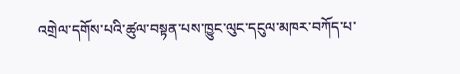འགྲེལ་དགོས་པའི་ཚུལ་བསྟན་པས་ཁྱུང་ལུང་དངུལ་མཁར་བཀོད་པ་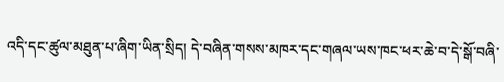འདི་དང་ཚུལ་མཐུན་པ་ཞིག་ཡིན་སྲིད། དེ་བཞིན་གསས་མཁར་དང་གཞལ་ཡས་ཁང་ཕར་ཆེ་བ་དེ་སྒོ་བཞི་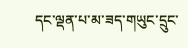དང་ལྡན་པ་མ་ཟད་གཡུང་དྲུང་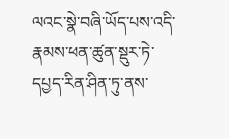ལའང་སྣེ་བཞི་ཡོད་པས་འདི་རྣམས་ཕན་ཚུན་སྡུར་ཏེ་དཔྱད་རིན་ཤིན་ཏུ་ནས་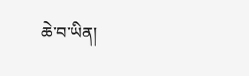ཆེ་བ་ཡིན།